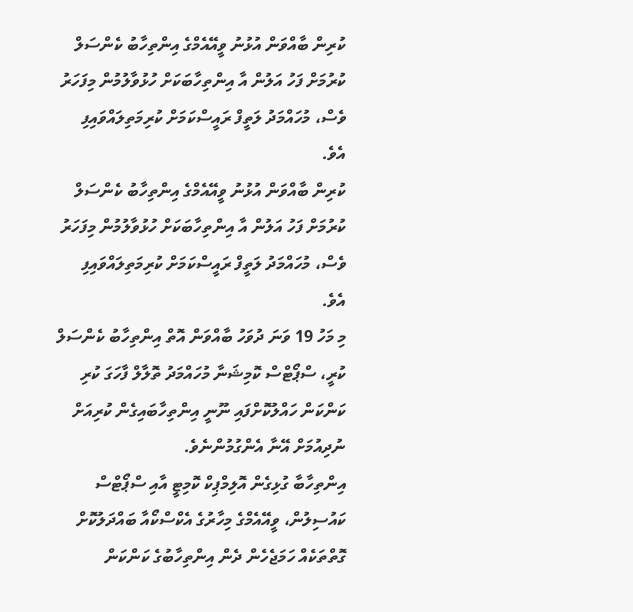ކުރިން ބާއްވަން އުޅުނު ވީއޭއެމްގެ އިންތިހާބު ކެންސަލް ކުރުމަށް ފަހު އަލުން އާ އިންތިހާބަކަށް ހުޅުވާލުމުން މިފަހަރު ވެސް، މުހައްމަދު ލަތީފް ރައީސްކަމަށް ކުރިމަތިލައްވައިފި އެވެ.
ކުރިން ބާއްވަން އުޅުނު ވީއޭއެމްގެ އިންތިހާބު ކެންސަލް ކުރުމަށް ފަހު އަލުން އާ އިންތިހާބަކަށް ހުޅުވާލުމުން މިފަހަރު ވެސް، މުހައްމަދު ލަތީފް ރައީސްކަމަށް ކުރިމަތިލައްވައިފި އެވެ.
މި މަހު 19 ވަނަ ދުވަހު ބާއްވަން އޮތް އިންތިހާބު ކެންސަލް ކުރީ، ސްޕޯޓްސް ކޮމިޝަނާ މުހައްމަދު ތޮލާލް ފާހަގަ ކުރި ކަންކަން ހައްލުކޮށްފައި ނޫނީ އިންތިހާބައިގެން ކުރިއަށް ނުދިއުމަށް އޭނާ އެންގުމުންނެވެ.
އިންތިހާބާ ގުޅިގެން އޮލިމްޕިކް ކޮމިޓީ އާއި ސްޕޯޓްސް ކައުސިލުން، ވީއޭއެމްގެ މިހާރުގެ އެކްސްކޯއާ ބައްދަލުކޮށް ގޮތްތަކެއް ހަމަޖެހެން ދެން އިންތިހާބުގެ ކަންކަން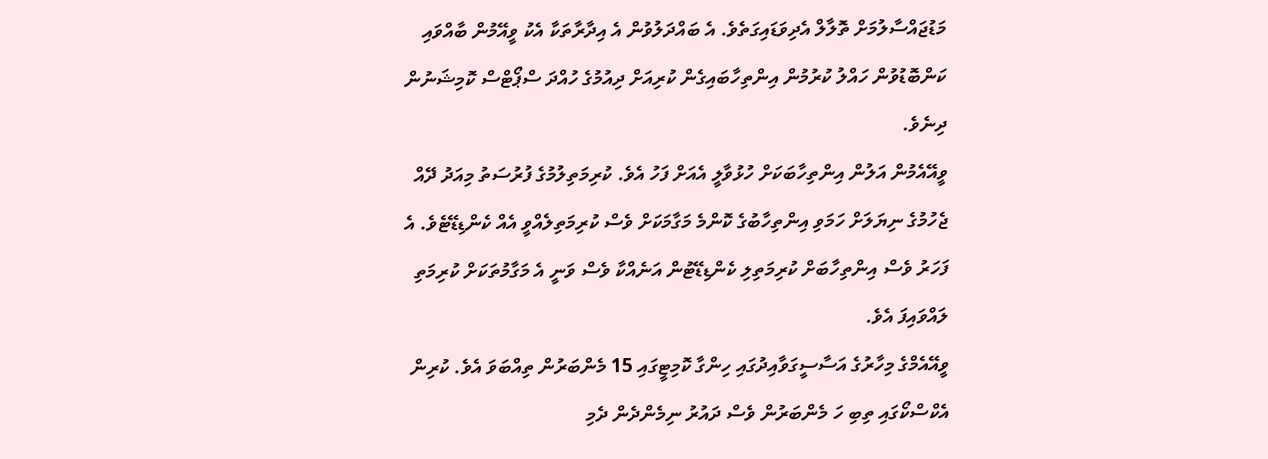މަޑުޖައްސާލުމަށް ތޮލާލް އެދިވަޑައިގަތެވެ. އެ ބައްދަލުވުން އެ އިދާރާތަކާ އެކު ވީއޭމުން ބާއްވައި ކަންބޮޑުވުން ހައްލު ކުރުމުން އިންތިހާބައިގެން ކުރިއަށް ދިއުމުގެ ހުއްދަ ސްޕޯޓްސް ކޮމިޝަނުން ދިނެވެ.
ވީއޭއެމުން އަލުން އިންތިހާބަކަށް ހުޅުވާލީ އެއަށް ފަހު އެވެ. ކުރިމަތިލުމުގެ ފުރުސަތު މިއަދު ދޭއް ޖެހުމުގެ ނިޔަލަށް ހަމަވި އިންތިހާބުގެ ކޮންމެ މަގާމަކަށް ވެސް ކުރިމަތިލެއްވީ އެއް ކެންޑިޑޭޓެވެ. އެ ފަހަރު ވެސް އިންތިހާބަށް ކުރިމަތިލި ކެންޑިޑޭޓުން އަނެއްކާ ވެސް ވަނީ އެ މަގާމުތަކަށް ކުރިމަތި ލައްވައިފަ އެވެ.
ވީއޭއެމްގެ މިހާރުގެ އަސާސީގަވާއިދުގައި ހިންގާ ކޮމިޓީގައި 15 މެންބަރުން ތިއްބަވަ އެވެ. ކުރިން އެކްސްކޯގައި ތިބި ހަ މެންބަރުން ވެސް ދައުރު ނިމެންދެން ދެމި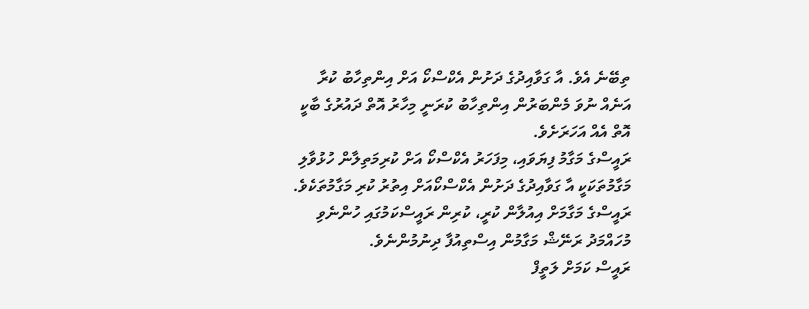ތިބޭނެ އެވެ. އާ ގަވާއިދުގެ ދަށުން އެކްސްކޯ އަށް އިންތިހާބު ކުރާ އަނެއް ނުވަ މެންބަރުން އިންތިހާބު ކުރަނީ މިހާރު އޮތް ދައުރުގެ ބާކީ އޮތް އެއް އަހަރަށެވެ.
ރައީސްގެ މަގާމު ފިޔަވައި، މިފަހަރު އެކްސްކޯ އަށް ކުރިމަތިލާން ހުޅުވާލި މަގާމުތަކަކީ އާ ގަވާއިދުގެ ދަށުން އެކްސްކޯއަށް އިތުރު ކުރި މަގާމުތަކެވެ. ރައީސްގެ މަގާމަށް އިއުލާން ކުރީ، ކުރިން ރައީސްކަމުގައި ހުންނެވި މުހައްމަދު ރަނޭޝް މަގާމުން އިސްތިއުފާ ދިނުމުންނެވެ.
ރައީސް ކަމަށް ލަތީފް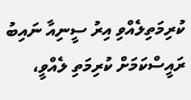ކުރިމަތިލެއްވި އިރު ސީނިއާ ނައިބު ރައީސްކަމަށް ކުރިމަތި ލެއްވީ،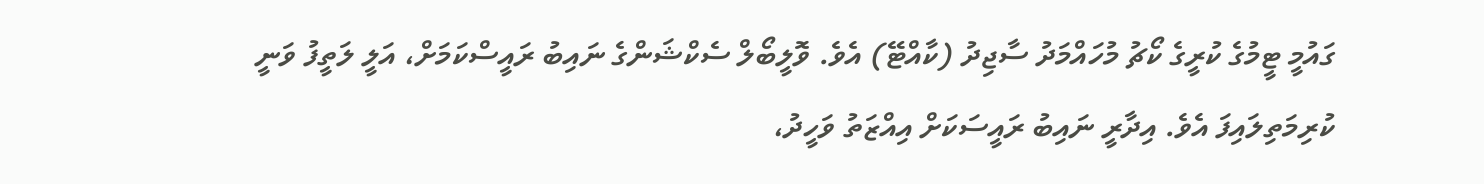ގައުމީ ޓީމުގެ ކުރީގެ ކޯޗު މުހައްމަދު ސާޖިދު (ކާއްޓޭ) އެވެ. ވޮލީބޯލް ސެކްޝަންގެ ނައިބު ރައީސްކަމަށް، އަލީ ލަތީފު ވަނީ ކުރިމަތިލައިފަ އެވެ. އިދާރީ ނައިބު ރައީސަކަށް އިއްޒަތު ވަހީދު،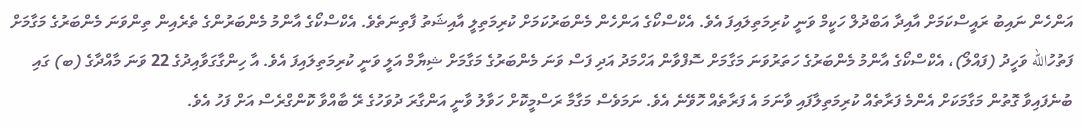އަންހެން ނައިބު ރައީސްކަމަށް އާއިދާ އަބްދުލް ހަކީމް ވަނީ ކުރިމަތިލައިފަ އެވެ. އެކްސްކޯގެ އަންހެން މެންބަރުކަމަށް ކުރިމަތިލީ އާއިޝަތު ފާތިނަތެވެ. އެކްސްކޯގެ އާންމު މެންބަރުންގެ ތެރެއިން ތިންވަނަ މެންބަރުގެ މަގާމަށް ފަތުހުالله ވަހީދު (ފައްލޯ)، އެކްސްކޯގެ އާންމު މެންބަރުގެ ހަތަރުވަނަ މަގާމަށް ސޮފްވާން އަހްމަދު އަދި ފަސް ވަނަ މެންބަރުގެ މަގާމަށް ޝިޔާމް އަލީ ވަނީ ކުރިމަތިލައިފަ އެވެ. އާ ހިންގާގަވާއިދުގެ 22 ވަނަ މާއްދާގެ (ބ) ގައި ބުނެފައިވާ ގޮތުން މަގާމަކަށް އެންމެ ފަރާތެއް ކުރިމަތިލާފައި ވާނަމަ އެ ފަރާތެއް ހޮވޭނެ އެވެ. ނަމަވެސް މަގާމާ ރަސްމީކޮށް ހަވާލު ވާނީ އަންގާރަ ދުވަހުގެ ރޭ ބާއްވާ ކޮންގްރެސް އަށް ފަހު އެވެ.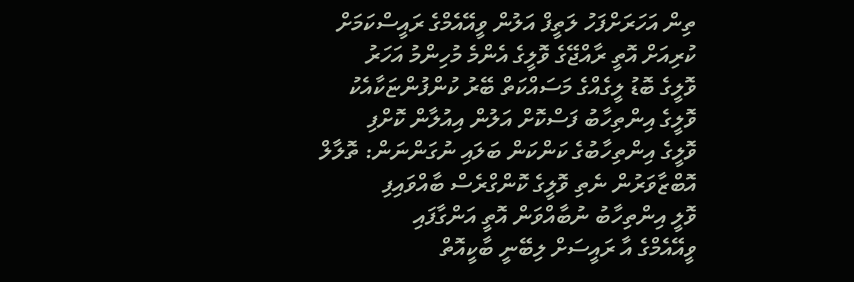ތިން އަހަރަށްފަހު ލަތީފް އަލުން ވީއޭއެމްގެ ރައީސްކަމަށް
ކުރިއަށް އޮތީ ރާއްޖޭގެ ވޮލީގެ އެންމެ މުހިންމު އަހަރު
ވޮލީގެ ބޮޑު ލީގެއްގެ މަސައްކަތް ބޭރު ކުންފުންޏަކާއެކު
ވޮލީގެ އިންތިހާބު ފަސްކޮށް އަލުން އިއުލާން ކޮށްފި
ވޮލީގެ އިންތިހާބުގެ ކަންކަން ބަލައި ނުގަންނަން: ތޮލާލް
އޮބްޒާވަރުން ނެތި ވޮލީގެ ކޮންގްރެސް ބާއްވައިފި
ވޮލީ އިންތިހާބު ނުބާއްވަން އޮތީ އަންގާފައި
ވީއޭއެމްގެ އާ ރައީސަށް ލިބޭނީ ބާކީއޮތް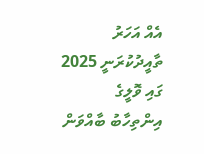އެއް އަހަރު
ތާއީދުކުރަނީ 2025 ގައި ވޮލީގެ އިންތިހާބު ބާއްވަން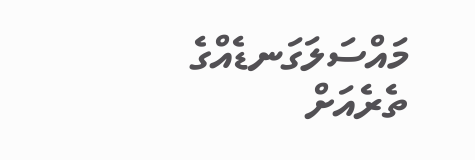މައްސަލަގަނޑެއްގެ ތެރެއަށް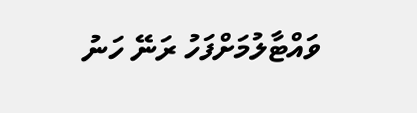ވައްޓާލުމަށްފަހު ރަނޭ ހަނު